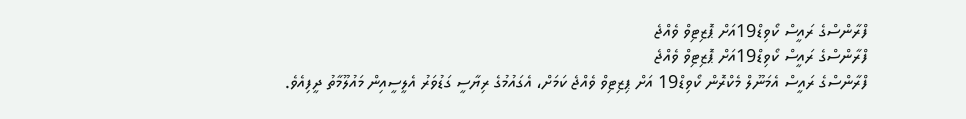ފްރާންސްގެ ރައީސް ކޯވިޑް19އަށް ޕޮޒިޓިވް ވެއްޖެ
ފްރާންސްގެ ރައީސް ކޯވިޑް19އަށް ޕޮޒިޓިވް ވެއްޖެ
ފްރާންސްގެ ރައީސް އެމަނޫލް މެކްރޮން ކޯވިޑް19 އަށް ޕިޒިޓިވް ވެއްޖެ ކަމަށް، އެގައުމުގެ ރިޔާސީ ގަޑުވަރު އެލީސީއިން މައުލޫމާތު ދީފިއެވެ.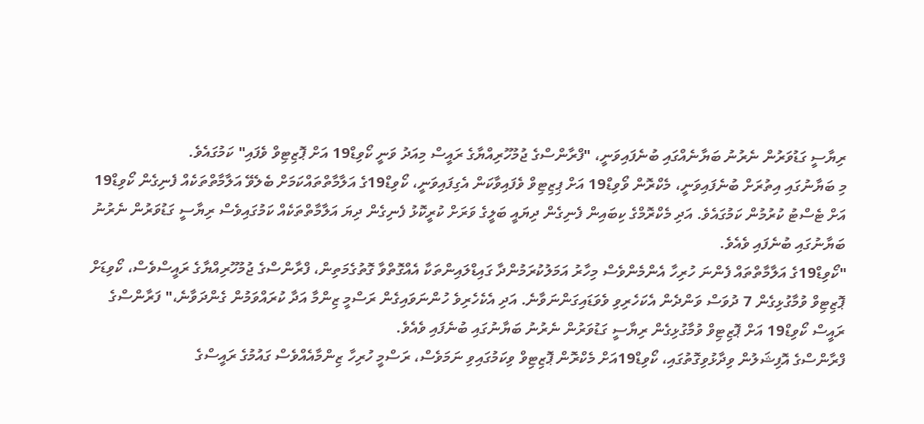ރިޔާސީ ގަޑުވަރުން ނެރުނު ބަޔާނެއްގައި ބުނެފައިވަނީ، "ފްރާންސްގެ ޖުމުހޫރިއްޔާގެ ރައީސް މިއަދު ވަނީ ކޯވިޑް19 އަށް ޕޮޒިޓިވް ވެފައި" ކަމުގައެވެ.
މި ބަޔާނުގައި އިތުރަށް ބުނެފައިވަނީ، މެކްރޮން ވޯވިޑް19 އަށް ޕިޒިޓިވް ވެފައިވާކަން އެގިފައިވަނީ، ކޯވިޑް19ގެ އަލާމާތްތައްކަމަށް ބެލެވޭ އަލާމާތްތަކެއް ފެނިގެން ކޯވިޑް19 އަށް ޓެސްޓު ކުރުމުން ކަމުގައެވެ. އަދި މެކްރޮމްގެ ކިބައިން ފެނިގެން ދިޔައީ ބަލީގެ ވަރަށް ކުރީކޮޅު ފެނިގެން ދިޔަ އަލާމާތްތަކެއް ކަމުގައިވެސް ރިޔާސީ ގަޑުވަރުން ނެރުނު ބަޔާނުގައި ބުނެފައި ވެއެވެ.
"ކޯވިޑް19ގެ އަލާމާތްތައް ފެންނަ ހުރިހާ އެންމެންވެސް މިހާރު އަމަލުކުރަމުންދާ ގައިޑްލައިންތަކާ އެއްގޮތްވާ ގޮތުގެމަތިން، ފްރާންސްގެ ޖުމުހޫރިއްޔާގެ ރައީސްވެސް، ކޯވިޑަށް ޕޮޒިޓިވް ވުމާގުޅިގެން 7 ދުވަސް ވަންދެން އެކަހެރިވި ވެވަޑައިގަންނަވާނެ. އަދި އެކެހެރިވެ ހުންނަވައިގެން ރަސްމީ ޒިންމާ އަދާ ކުރައްވަމުން ގެންދަވާނެ،" ފަރާންސްގެ ރައީސް ކޯވިޑް19 އަށް ޕޮޒިޓިވް ވުމާގުޅިގެން ރިޔާސީ ގަޑުވަރުން ނެރުނު ބަޔާނުގައި ބުނެފައި ވެއެވެ.
ފްރާންސްގެ އޮފިޝަލުން ވިދާޅުވިގޮތުގައި، ކޯވިޑް19އަށް މެކްރޮން ޕޮޒިޓިވް ވިކަމުގައިވި ނަމަވެސް، ރަސްމީ ހުރިހާ ޒިންމާއެއްވެސް ގައުމުގެ ރައީސްގެ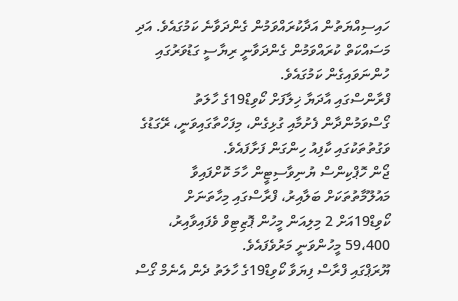ހައިސިއްޔަތުން އަދާކުރައްވަމުން ގެންދަވާނެ ކަމުގައެވެ. އަދި މަސައްކަތް ކުރައްވަމުން ގެންދަވާނީ ރިޔާސީ ގަޑުވަރުގައި ހުންނަވައިގެން ކަމުގައެވެ.
ފްރާންސްގައި އާދަޔާ ޚިލާފަށް ކޯވިޑް19ގެ ހާލަތު ގޯސްވަމުންދާން ފެށުމާއި ގުޅިގެން، މިފަހްތާގައިވަނީ، ރޭގަޑުގެ ވަގުތުތަކުގައި ކާފިއު ހިންގަން ފަށާފައެވެ.
ޖޯން ހޮޕްކިންސް ޔުނިވާސިޓީން ހާމަ ކޮށްފައިވާ މައުލޫމާތުތަކަށް ބަލާއިރު، ފްރާސްގައި މިހާތަނަށް ކޯވިޑް19އަށް 2 މިލިއަން މީހުން ޕޮޒިޓިވް ވެފައިވާއިރު، 59،400 މީހުންވަނީ މަރުވެފައެވެ.
ޔޫރަޕްގައި ފްރާސް ފިޔަވާ ކޯވިޑް19ގެ ހާލަތު ދެން އެނެމް ގޯސް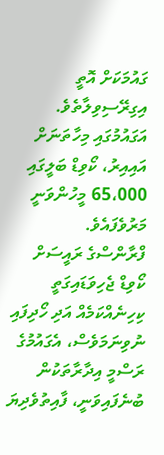ގައުމަކަށް އޮތީ އިގިރޭސިވިލާތެވެ. އަގައުމުގައި މިހާތަނަށް އައިއިރު، ކޯވިޑް ބަލީގައި 65،000 މީހުންވަނީ މަރުވެފައެވެ.
ފްރާންސްގެ ރައީސަށް ކޯވިޑް ޖެހިވަޑައިގަތީ ކިހިނެއްކަމެއް އަދި ހޯދިފައި ނުވިނަމަވެސް، އެގައުމުގެ ރަސްމީ އިދާރާތަކުން ބުނެފައިވަނީ، ފާއިތުވެދިޔަ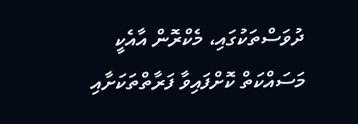ދުވަސްތަކުގައި، މެކްރޮން އާއެކީ މަސައްކަތް ކޮށްފައިވާ ފަރާތްތަކަށާއި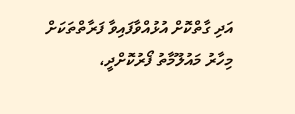އަދި ގާތްކޮށް އުޅުއްވާފައިވާ ފަރާތްތަކަށް މިހާރު މައުލޫމާތު ފޯރުކޮށްދީ،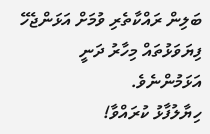ބަލިން ރައްކާތެރި ވުމަށް އަޅަންޖެހޭ ފިޔަވަޅުތައް މިހާރު ދަނީ އަޅަމުންނެވެ.
ހިޔާލުފާޅު ކުރައްވާ!